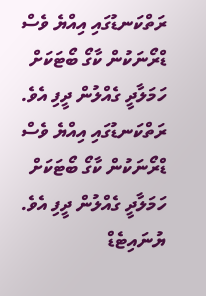ރަތްކަނޑުގައި އިއްޔެ ވެސް ޑްރޯނަކުން ކާގޯ ބޯޓަކަށް ހަމަލާދީ ގެއްލުން ދީފި އެވެ.
ރަތްކަނޑުގައި އިއްޔެ ވެސް ޑްރޯނަކުން ކާގޯ ބޯޓަކަށް ހަމަލާދީ ގެއްލުން ދީފި އެވެ.
ޔުނައިޓެޑް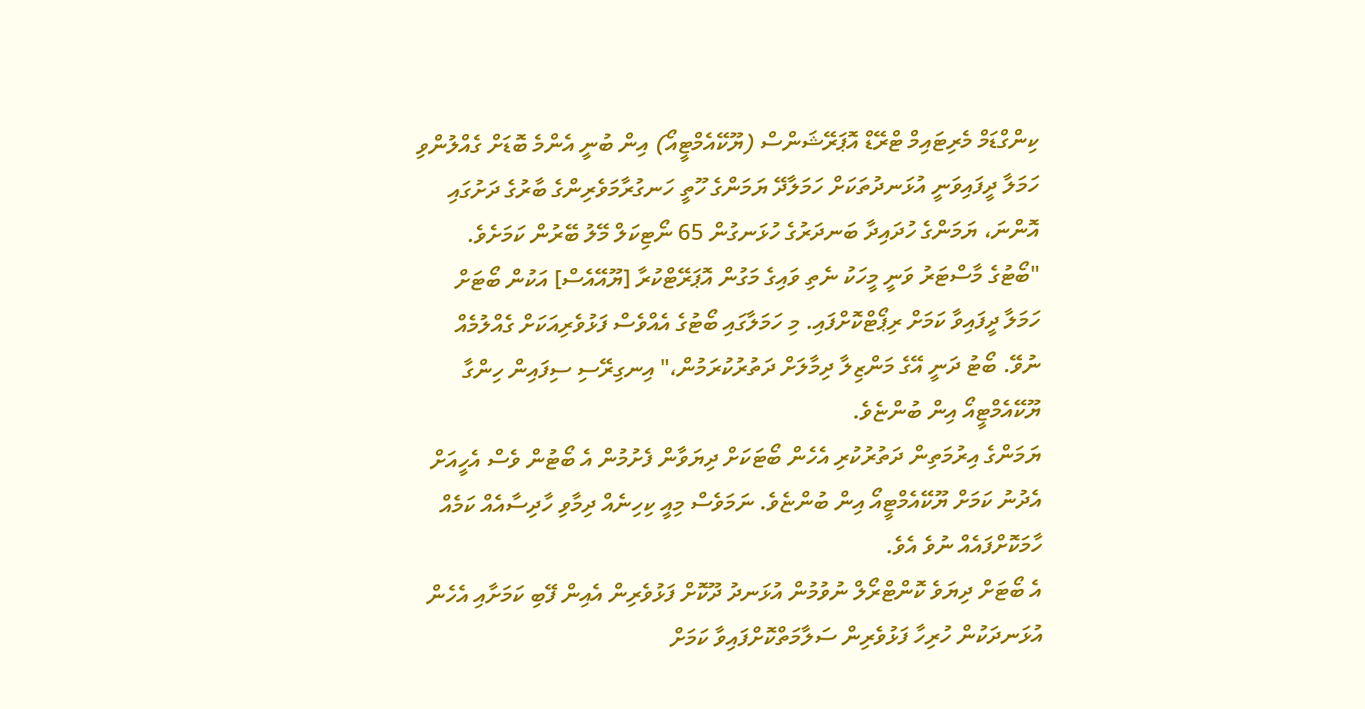ކިންގްޑަމް މެރިޓައިމް ޓްރޭޑް އޮޕަރޭޝަންސް (ޔޫކޭއެމްޓީއޯ) އިން ބުނީ އެންމެ ބޮޑަށް ގެއްލުންވި ހަމަލާ ދީފައިވަނީ އުޅަނދުތަކަށް ހަމަލާދޭ ޔަމަންގެ ހޫތީ ހަނގުރާމަވެރިންގެ ބާރުގެ ދަށުގައި އޮންނަ، ޔަމަންގެ ހުދައިދާ ބަނދަރުގެ ހުޅަނގުން 65 ނޯޓިކަލް މޭލު ބޭރުން ކަމަށެވެ.
"ބޯޓުގެ މާސްޓަރު ވަނީ މީހަކު ނެތި ވައިގެ މަގުން އޮޕަރޭޓްކުރާ [ޔޫއޭއެސް] އަކުން ބޯޓަށް ހަމަލާ ދީފައިވާ ކަމަށް ރިޕޯޓްކޮށްފައި. މި ހަމަލާގައި ބޯޓުގެ އެއްވެސް ފަޅުވެރިއަކަށް ގެއްލުމެއް ނުވޭ. ބޯޓު ދަނީ އޭގެ މަންޒިލާ ދިމާލަށް ދަތުރުކުރަމުން،" އިނގިރޭސި ސިފައިން ހިންގާ ޔޫކޭއެމްޓީއޯ އިން ބުންޏެވެ.
ޔަމަންގެ އިރުމަތިން ދަތުރުކުރި އެހެން ބޯޓަކަށް ދިޔަވާން ފެށުމުން އެ ބޯޓުން ވެސް އެހީއަށް އެދުނު ކަމަށް ޔޫކޭއެމްޓީއޯ އިން ބުންޏެވެ. ނަމަވެސް މިއީ ކިހިނެއް ދިމާވި ހާދިސާއެއް ކަމެއް ހާމަކޮށްފައެއް ނުވެ އެވެ.
އެ ބޯޓަށް ދިޔަވެ ކޮންޓްރޯލް ނުވުމުން އުޅަނދު ދޫކޮށް ފަޅުވެރިން އެއިން ފޭބި ކަމަށާއި އެހެން އުޅަނދަކުން ހުރިހާ ފަޅުވެރިން ސަލާމަތްކޮށްފައިވާ ކަމަށް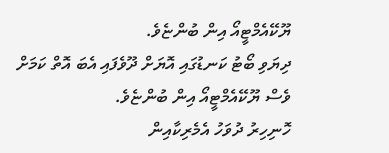ޔޫކޭއެމްޓީއޯ އިން ބުންޏެވެ.
ދިޔަވި ބޯޓު ކަނޑުގައި އޮޔަށް ދޫވެފައި އެބަ އޮތް ކަމަށް ވެސް ޔޫކޭއެމްޓީއޯ އިން ބުންޏެވެ.
ހޮނިހިރު ދުވަހު އެމެރިކާއިން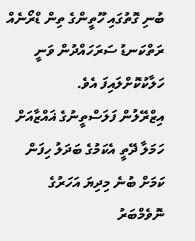ބުނި ގޮތުގައި ހޫތީންގެ ތިން ޑްރޯނެއް ރަތްކަނޑު ސަރަހައްދުން ވަނީ ހަލާކުކޮށްލައިފަ އެވެ.
އިޒްރޭލުން ފަލަސްތީނުގެ ޣައްޒާއަށް ހަމަލާ ދޭތީ އެކަމުގެ ބަދަލު ހިފަން ކަމަށް ބުނެ މިދިޔަ އަހަރުގެ ނޮވެމްބަރު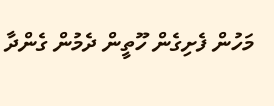މަހުން ފެށިގެން ހޫތީން ދެމުން ގެންދާ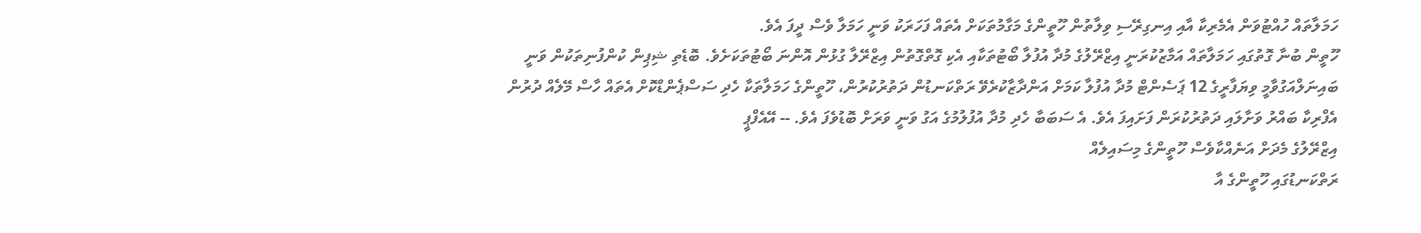ހަމަލާތައް ހުއްޓުވަން އެމެރިކާ އާއި އިނގިރޭސި ވިލާތުން ހޫތީންގެ މަގާމުތަކަށް އެތައް ފަހަރަކު ވަނީ ހަމަލާ ވެސް ދީފަ އެވެ.
ހޫތީން ބުނާ ގޮތުގައި ހަމަލާތައް އަމާޒުކުރަނީ އިޒްރޭލުގެ މުދާ އުފުލާ ބޯޓުތަކާއި އެކި ގޮތްގޮތުން އިޒްރޭލާ ގުޅުން އޮންނަ ބޯޓުތަކަށެވެ. ބޮޑެތި ޝިޕިން ކުންފުނިތަކުން ވަނީ ބައިނަލްއަގުވާމީ ވިޔަފާރީގެ 12 ޕަސެންޓް މުދާ އުފުލާ ކަމަށް އަންދާޒާކުރެވޭ ރަތްކަނޑުން ދަތުރުކުރުން، ހޫތީންގެ ހަމަލާތަކާ ހެދި ސަސްޕެންޑްކޮށް އެތައް ހާސް މޭލެއް ދުރުން އެފްރިކާ ބައްރު ވަށާލައި ދަތުރުކުރަން ފަށައިފަ އެވެ. އެ ސަބަބާ ހެދި މުދާ އުފުލުމުގެ އަގު ވަނީ ވަރަށް ބޮޑުވެފަ އެވެ. -- އޭއެފްޕީ
އިޒްރޭލުގެ މެދަށް އަނެއްކާވެސް ހޫތީންގެ މިސައިލެއް
ރަތްކަނޑުގައި ހޫތީންގެ އާ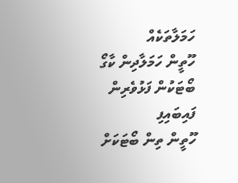ހަމަލާތަކެއް
ހޫތީން ހަމަލާދިން ކާގޯ ބޯޓަކުން ފަޅުވެރިން ފައިބައިފި
ހޫތީން ތިން ބޯޓަކަށް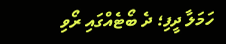ހަމަލާ ދީފި؛ ދެ ބޯޓެއްގައި ރޯވި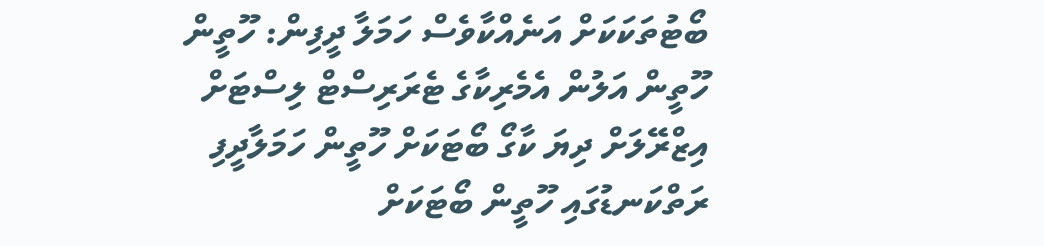ބޯޓުތަކަކަށް އަނެއްކާވެސް ހަމަލާ ދީފިން: ހޫތީން
ހޫތީން އަލުން އެމެރިކާގެ ޓެރަރިސްޓް ލިސްޓަށް
އިޒްރޭލަށް ދިޔަ ކާގޯ ބޯޓަކަށް ހޫތީން ހަމަލާދީފި
ރަތްކަނޑުގައި ހޫތީން ބޯޓަކަށް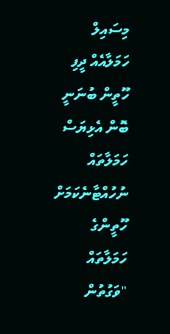މިސައިލް ހަމަލާއެއް ދީފި
ހޫތީން ބުނަނީ ބޮން އެޅިޔަސް ހަމަލާތައް ނުހުއްޓާނެކަމަށް
ހޫތީންގެ ހަމަލާތައް "ވަގުތުން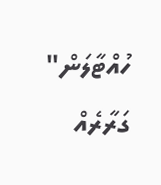ހުއްޓާލަން" ގަރާރެއް